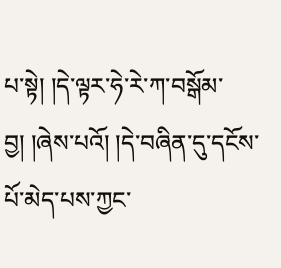པ་སྟེ། །དེ་ལྟར་ཧེ་རེ་ཀ་བསྒོམ་བྱ། །ཞེས་པའོ། །དེ་བཞིན་དུ་དངོས་པོ་མེད་པས་ཀྱང་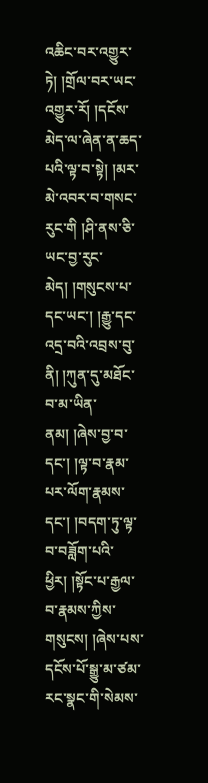འཆིང་བར་འགྱུར་ཏེ། །གྲོལ་བར་ཡང་འགྱུར་རོ། །དངོས་མེད་ལ་ཞེན་ན་ཆད་པའི་ལྟ་བ་སྟེ། །མར་མེ་འབར་བ་གསང་རུང་གི །ཤི་ནས་ཅི་ཡང་བྱ་རུང་མེད། །གསུངས་པ་དང་ཡང་། །རྒྱུ་དང་འདྲ་བའི་འབྲས་བུ་ནི། །ཀུན་དུ་མཐོང་བ་མ་ཡིན་ནམ། །ཞེས་བྱ་བ་དང་། །ལྟ་བ་རྣམ་པར་ལོག་རྣམས་དང་། །བདག་ཏུ་ལྟ་བ་བཟློག་པའི་ཕྱིར། །སྟོང་པ་རྒྱལ་བ་རྣམས་ཀྱིས་གསུངས། །ཞེས་པས་དངོས་པོ་སྒྱུ་མ་ཙམ་རང་སྣང་གི་སེམས་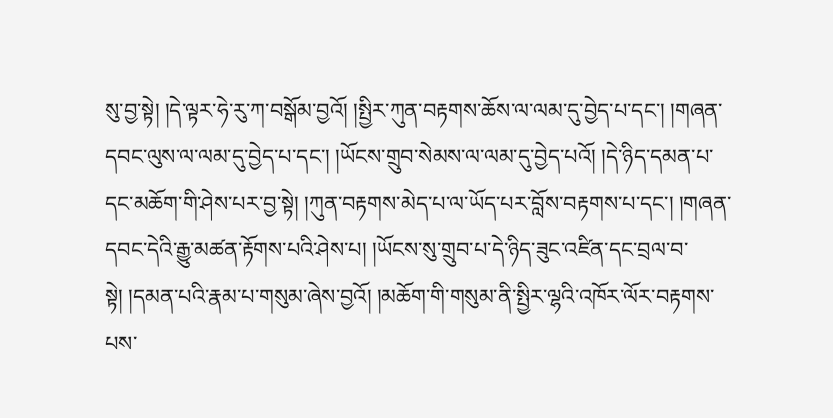སུ་བྱ་སྟེ། །དེ་ལྟར་ཧེ་རུ་ཀ་བསྒོམ་བྱའོ། །སྤྱིར་ཀུན་བརྟགས་ཆོས་ལ་ལམ་དུ་བྱེད་པ་དང་། །གཞན་དབང་ལུས་ལ་ལམ་དུ་བྱེད་པ་དང་། །ཡོངས་གྲུབ་སེམས་ལ་ལམ་དུ་བྱེད་པའོ། །དེ་ཉིད་དམན་པ་དང་མཆོག་གི་ཤེས་པར་བྱ་སྟེ། །ཀུན་བརྟགས་མེད་པ་ལ་ཡོད་པར་བློས་བརྟགས་པ་དང་། །གཞན་དབང་དེའི་རྒྱུ་མཚན་རྟོགས་པའི་ཤེས་པ། །ཡོངས་སུ་གྲུབ་པ་དེ་ཉིད་ཟུང་འཛིན་དང་བྲལ་བ་སྟེ། །དམན་པའི་རྣམ་པ་གསུམ་ཞེས་བྱའོ། །མཆོག་གི་གསུམ་ནི་སྤྱིར་ལྷའི་འཁོར་ལོར་བརྟགས་པས་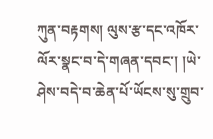ཀུན་བརྟགས། ལུས་རྩ་དང་འཁོར་ལོར་སྣང་བ་དེ་གཞན་དབང་། །ཡེ་ཤེས་བདེ་བ་ཆེན་པོ་ཡོངས་སུ་གྲུབ་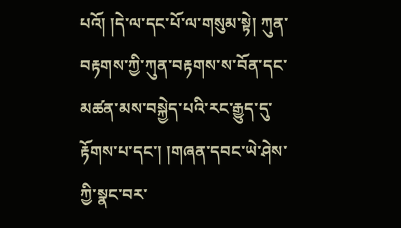པའོ། །དེ་ལ་དང་པོ་ལ་གསུམ་སྟེ། ཀུན་བརྟགས་ཀྱི་ཀུན་བརྟགས་ས་བོན་དང་མཚན་མས་བསྐྱེད་པའི་རང་རྒྱུད་དུ་རྟོགས་པ་དང་། །གཞན་དབང་ཡེ་ཤེས་ཀྱི་སྣང་བར་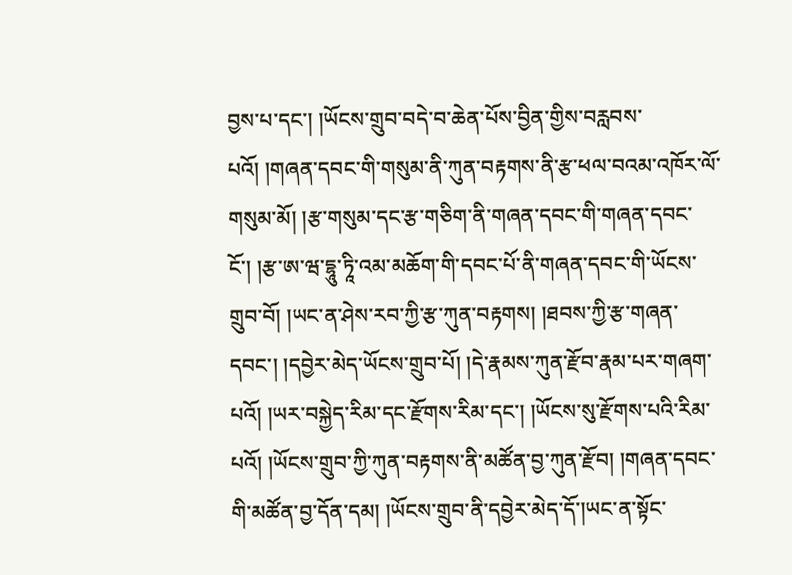བྱས་པ་དང་། །ཡོངས་གྲུབ་བདེ་བ་ཆེན་པོས་བྱིན་གྱིས་བརླབས་པའོ། །གཞན་དབང་གི་གསུམ་ནི་ཀུན་བརྟགས་ནི་རྩ་ཕལ་བའམ་འཁོར་ལོ་གསུམ་མོ། །རྩ་གསུམ་དང་རྩ་གཅིག་ནི་གཞན་དབང་གི་གཞན་དབང་ངོ་། །རྩ་ཨ་ཝ་དྷཱུ་ཏཱི་འམ་མཆོག་གི་དབང་པོ་ནི་གཞན་དབང་གི་ཡོངས་གྲུབ་བོ། །ཡང་ན་ཤེས་རབ་ཀྱི་རྩ་ཀུན་བརྟགས། །ཐབས་ཀྱི་རྩ་གཞན་དབང་། །དབྱེར་མེད་ཡོངས་གྲུབ་པོ། །དེ་རྣམས་ཀུན་རྫོབ་རྣམ་པར་གཞག་པའོ། །ཡར་བསྐྱེད་རིམ་དང་རྫོགས་རིམ་དང་། །ཡོངས་སུ་རྫོགས་པའི་རིམ་པའོ། །ཡོངས་གྲུབ་ཀྱི་ཀུན་བརྟགས་ནི་མཚོན་བྱ་ཀུན་རྫོབ། །གཞན་དབང་གི་མཚོན་བྱ་དོན་དམ། །ཡོངས་གྲུབ་ནི་དབྱེར་མེད་དོ་།ཡང་ན་སྟོང་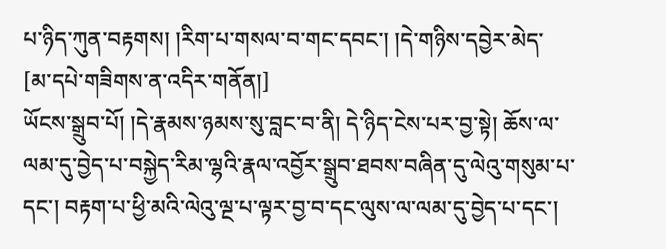པ་ཉིད་ཀུན་བརྟགས། །རིག་པ་གསལ་བ་གང་དབང་། །དེ་གཉིས་དབྱེར་མེད་
[མ་དཔེ་གཟིགས་ན་འདིར་གནོན།]
ཡོངས་སྒྲུབ་པོ། །དེ་རྣམས་ཉམས་སུ་བླང་བ་ནི། དེ་ཉིད་ངེས་པར་བྱ་སྟེ། ཆོས་ལ་ལམ་དུ་བྱེད་པ་བསྐྱེད་རིམ་ལྷའི་རྣལ་འབྱོར་སྒྲུབ་ཐབས་བཞིན་དུ་ལེའུ་གསུམ་པ་དང་། བརྟག་པ་ཕྱི་མའི་ལེའུ་ལྔ་པ་ལྟར་བྱ་བ་དང་ལུས་ལ་ལམ་དུ་བྱེད་པ་དང་།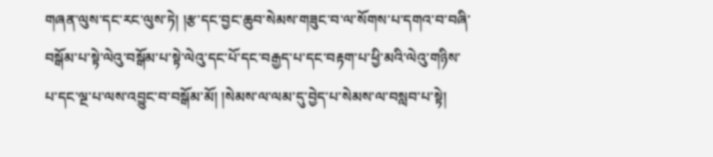གཞན་ལུས་དང་རང་ལུས་ཏེ། །རྩ་དང་བྱང་ཆུབ་སེམས་གཟུང་བ་ལ་སོགས་པ་དགའ་བ་བཞི་བསྒོམ་པ་སྟེ་ལེའུ་བསྒོམ་པ་སྟེ་ལེའུ་དང་པོ་དང་བརྒྱད་པ་དང་བརྟག་པ་ཕྱི་མའི་ལེའུ་གཉིས་པ་དང་ལྔ་པ་ལས་འབྱུང་བ་བསྒོམ་མོ། །སེམས་ལ་ལམ་དུ་བྱེད་པ་སེམས་ལ་བསླབ་པ་སྟེ།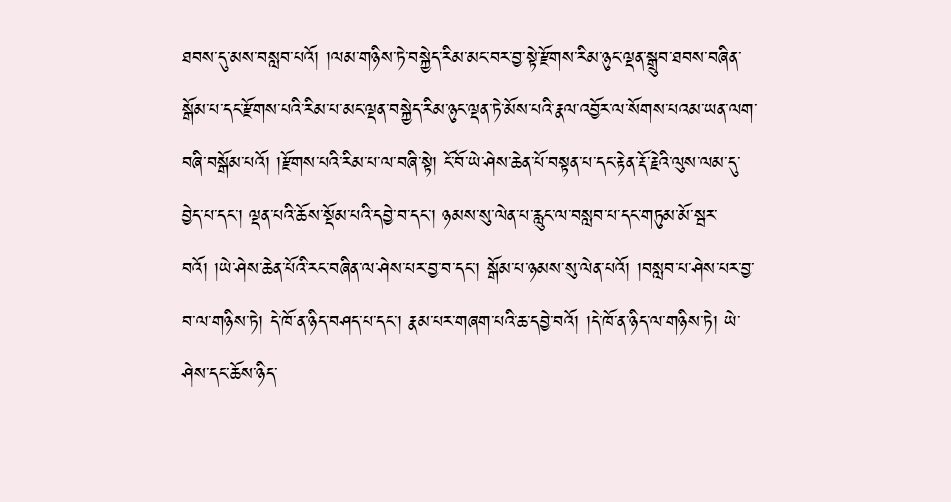ཐབས་དུ་མས་བསླབ་པའོ། །ལམ་གཉིས་ཏེ་བསྐྱེད་རིམ་མང་བར་བྱ་སྟེ་རྫོགས་རིམ་ཉུང་ལྡན་སྒྲུབ་ཐབས་བཞིན་སྒོམ་པ་དང་རྫོགས་པའི་རིམ་པ་མང་ལྡན་བསྐྱེད་རིམ་ཉུང་ལྡན་ཏེ་མོས་པའི་རྣལ་འབྱོར་ལ་སོགས་པའམ་ཡན་ལག་བཞི་བསྒོམ་པའོ། །རྫོགས་པའི་རིམ་པ་ལ་བཞི་སྟེ། ངོ་བོ་ཡེ་ཤེས་ཆེན་པོ་བསྟན་པ་དང་རྟེན་རྡོ་རྗེའི་ལུས་ལམ་དུ་བྱེད་པ་དང་། ལྡན་པའི་ཆོས་སྡོམ་པའི་དབྱེ་བ་དང་། ཉམས་སུ་ལེན་པ་རླུང་ལ་བསླབ་པ་དང་གཏུམ་མོ་སྦར་བའོ། །ཡེ་ཤེས་ཆེན་པོའི་རང་བཞིན་ལ་ཤེས་པར་བྱ་བ་དང་། སྒོམ་པ་ཉམས་སུ་ལེན་པའོ། །བསླབ་པ་ཤེས་པར་བྱ་བ་ལ་གཉིས་ཏེ། དེ་ཁོ་ན་ཉིད་བཤད་པ་དང་། རྣམ་པར་གཞག་པའི་ཆ་དབྱེ་བའོ། །དེ་ཁོ་ན་ཉིད་ལ་གཉིས་ཏེ། ཡེ་ཤེས་དང་ཆོས་ཉིད་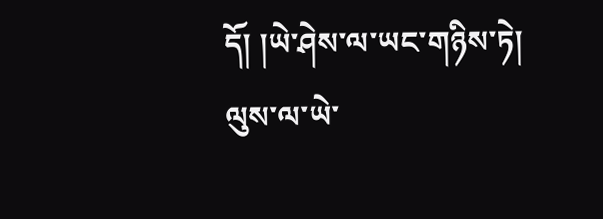དོ། །ཡེ་ཤེས་ལ་ཡང་གཉིས་ཏེ། ལུས་ལ་ཡེ་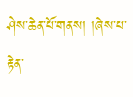ཤེས་ཆེན་པོ་གནས། །ཞེས་པ་རྟེན་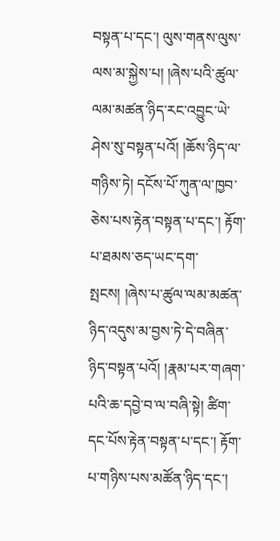བསྟན་པ་དང་། ལུས་གནས་ལུས་ལས་མ་སྐྱེས་པ། །ཞེས་པའི་ཚུལ་ལམ་མཚན་ཉིད་རང་འབྱུང་ཡེ་ཤེས་སུ་བསྟན་པའོ། །ཆོས་ཉིད་ལ་གཉིས་ཏེ། དངོས་པོ་ཀུན་ལ་ཁྱབ་ཅེས་པས་རྟེན་བསྟན་པ་དང་། རྟོག་པ་ཐམས་ཅད་ཡང་དག་སྤངས། །ཞེས་པ་ཚུལ་ལམ་མཚན་ཉིད་འདུས་མ་བྱས་ཏེ་དེ་བཞིན་ཉིད་བསྟན་པའོ། །རྣམ་པར་གཞག་པའི་ཆ་དབྱེ་བ་ལ་བཞི་སྟེ། ཚིག་དང་པོས་རྟེན་བསྟན་པ་དང་། རྟོག་པ་གཉིས་པས་མཚོན་ཉིད་དང་།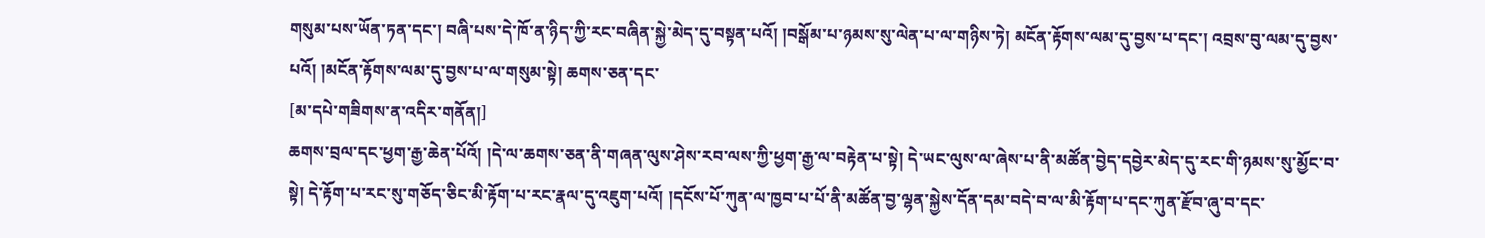གསུམ་པས་ཡོན་ཏན་དང་། བཞི་པས་དེ་ཁོ་ན་ཉིད་ཀྱི་རང་བཞིན་སྐྱེ་མེད་དུ་བསྟན་པའོ། །བསྒོམ་པ་ཉམས་སུ་ལེན་པ་ལ་གཉིས་ཏེ། མངོན་རྟོགས་ལམ་དུ་བྱས་པ་དང་། འབྲས་བུ་ལམ་དུ་བྱས་པའོ། །མངོན་རྟོགས་ལམ་དུ་བྱས་པ་ལ་གསུམ་སྟེ། ཆགས་ཅན་དང་
[མ་དཔེ་གཟིགས་ན་འདིར་གནོན།]
ཆགས་བྲལ་དང་ཕྱག་རྒྱ་ཆེན་པོའོ། །དེ་ལ་ཆགས་ཅན་ནི་གཞན་ལུས་ཤེས་རབ་ལས་ཀྱི་ཕྱག་རྒྱ་ལ་བརྟེན་པ་སྟེ། དེ་ཡང་ལུས་ལ་ཞེས་པ་ནི་མཚོན་བྱེད་དབྱེར་མེད་དུ་རང་གི་ཉམས་སུ་མྱོང་བ་སྟེ། དེ་རྟོག་པ་རང་སུ་གཅོད་ཅིང་མི་རྟོག་པ་རང་རྣལ་དུ་འཇུག་པའོ། །དངོས་པོ་ཀུན་ལ་ཁྱབ་པ་པོ་ནི་མཚོན་བྱ་ལྷན་སྐྱེས་དོན་དམ་བདེ་བ་ལ་མི་རྟོག་པ་དང་ཀུན་རྫོབ་ཞུ་བ་དང་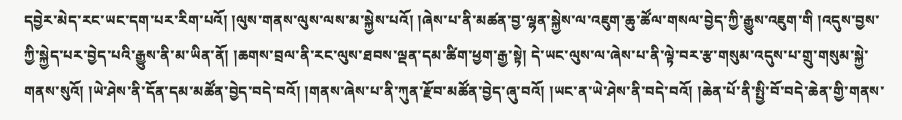དབྱེར་མེད་རང་ཡང་དག་པར་རིག་པའོ། །ལུས་གནས་ལུས་ལས་མ་སྐྱེས་པའོ། །ཞེས་པ་ནི་མཚན་བྱ་ལྷན་སྐྱེས་ལ་འཇུག་ཆུ་ཚོལ་གསལ་བྱེད་ཀྱི་རྒྱུས་འཇུག་གི །འདུས་བྱས་ཀྱི་སྐྱེད་པར་བྱེད་པའི་རྒྱུས་ནི་མ་ཡིན་ནོ། །ཆགས་བྲལ་ནི་རང་ལུས་ཐབས་ལྡན་དམ་ཚིག་ཕྱག་རྒྱ་སྟེ། དེ་ཡང་ལུས་ལ་ཞེས་པ་ནི་ལྟེ་བར་རྩ་གསུམ་འདུས་པ་གྲུ་གསུམ་སྐྱེ་གནས་སུའོ། །ཡེ་ཤེས་ནི་དོན་དམ་མཚོན་བྱེད་བདེ་བའོ། །གནས་ཞེས་པ་ནི་ཀུན་རྫོབ་མཚོན་བྱེད་ཞུ་བའོ། །ཡང་ན་ཡེ་ཤེས་ནི་བདེ་བའོ། །ཆེན་པོ་ནི་སྤྱི་བོ་བདེ་ཆེན་གྱི་གནས་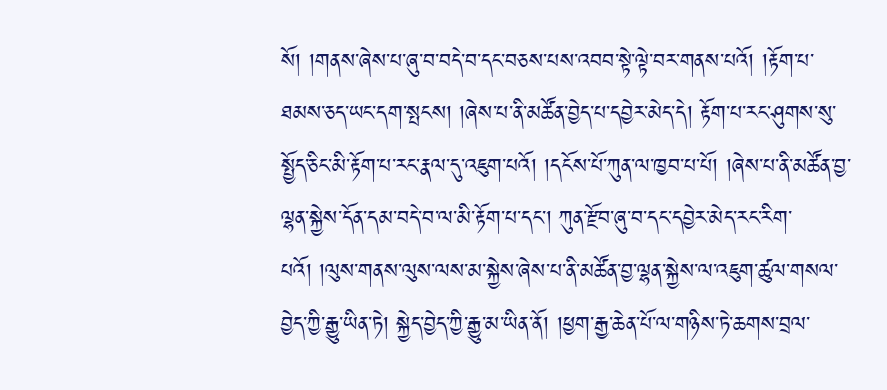སོ། །གནས་ཞེས་པ་ཞུ་བ་བདེ་བ་དང་བཅས་པས་འབབ་སྟེ་ལྟེ་བར་གནས་པའོ། །རྟོག་པ་ཐམས་ཅད་ཡང་དག་སྤངས། །ཞེས་པ་ནི་མཚོན་བྱེད་པ་དབྱེར་མེད་དེ། རྟོག་པ་རང་ཤུགས་སུ་སྤྱོད་ཅིང་མི་རྟོག་པ་རང་རྣལ་དུ་འཇུག་པའོ། །དངོས་པོ་ཀུན་ལ་ཁྱབ་པ་པོ། །ཞེས་པ་ནི་མཚོན་བྱ་ལྷན་སྐྱེས་དོན་དམ་བདེ་བ་ལ་མི་རྟོག་པ་དང་། ཀུན་རྫོབ་ཞུ་བ་དང་དབྱེར་མེད་རང་རིག་པའོ། །ལུས་གནས་ལུས་ལས་མ་སྐྱེས་ཞེས་པ་ནི་མཚོན་བྱ་ལྷན་སྐྱེས་ལ་འཇུག་ཚུལ་གསལ་བྱེད་ཀྱི་རྒྱུ་ཡིན་ཏེ། སྐྱེད་བྱེད་ཀྱི་རྒྱུ་མ་ཡིན་ནོ། །ཕྱག་རྒྱ་ཆེན་པོ་ལ་གཉིས་ཏེ་ཆགས་བྲལ་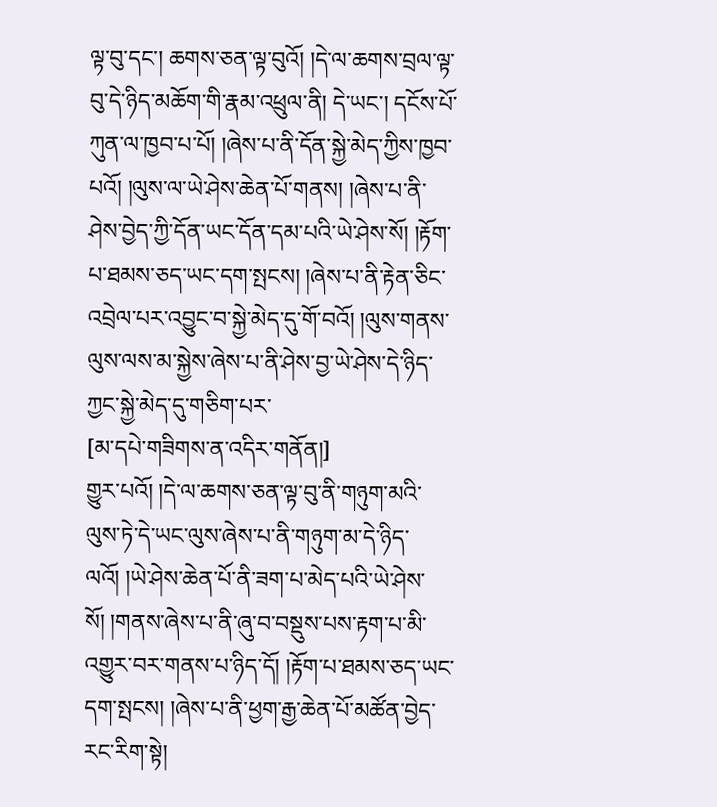ལྟ་བུ་དང་། ཆགས་ཅན་ལྟ་བུའོ། །དེ་ལ་ཆགས་བྲལ་ལྟ་བུ་དེ་ཉིད་མཆོག་གི་རྣམ་འཕྲུལ་ནི། དེ་ཡང་། དངོས་པོ་ཀུན་ལ་ཁྱབ་པ་པོ། །ཞེས་པ་ནི་དོན་སྐྱེ་མེད་ཀྱིས་ཁྱབ་པའོ། །ལུས་ལ་ཡེ་ཤེས་ཆེན་པོ་གནས། །ཞེས་པ་ནི་ཤེས་བྱེད་ཀྱི་དོན་ཡང་དོན་དམ་པའི་ཡེ་ཤེས་སོ། །རྟོག་པ་ཐམས་ཅད་ཡང་དག་སྤངས། །ཞེས་པ་ནི་རྟེན་ཅིང་འབྲེལ་པར་འབྱུང་བ་སྐྱེ་མེད་དུ་གོ་བའོ། །ལུས་གནས་ལུས་ལས་མ་སྐྱེས་ཞེས་པ་ནི་ཤེས་བྱ་ཡེ་ཤེས་དེ་ཉིད་ཀྱང་སྐྱེ་མེད་དུ་གཅིག་པར་
[མ་དཔེ་གཟིགས་ན་འདིར་གནོན།]
གྱུར་པའོ། །དེ་ལ་ཆགས་ཅན་ལྟ་བུ་ནི་གཉུག་མའི་ལུས་ཏེ་དེ་ཡང་ལུས་ཞེས་པ་ནི་གཉུག་མ་དེ་ཉིད་ལའོ། །ཡེ་ཤེས་ཆེན་པོ་ནི་ཟག་པ་མེད་པའི་ཡེ་ཤེས་སོ། །གནས་ཞེས་པ་ནི་ཞུ་བ་བསྡུས་པས་རྟག་པ་མི་འགྱུར་བར་གནས་པ་ཉིད་དོ། །རྟོག་པ་ཐམས་ཅད་ཡང་དག་སྤངས། །ཞེས་པ་ནི་ཕྱག་རྒྱ་ཆེན་པོ་མཚོན་བྱེད་རང་རིག་སྟེ།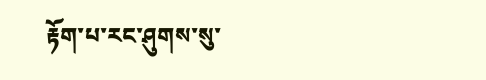རྟོག་པ་རང་ཤུགས་སུ་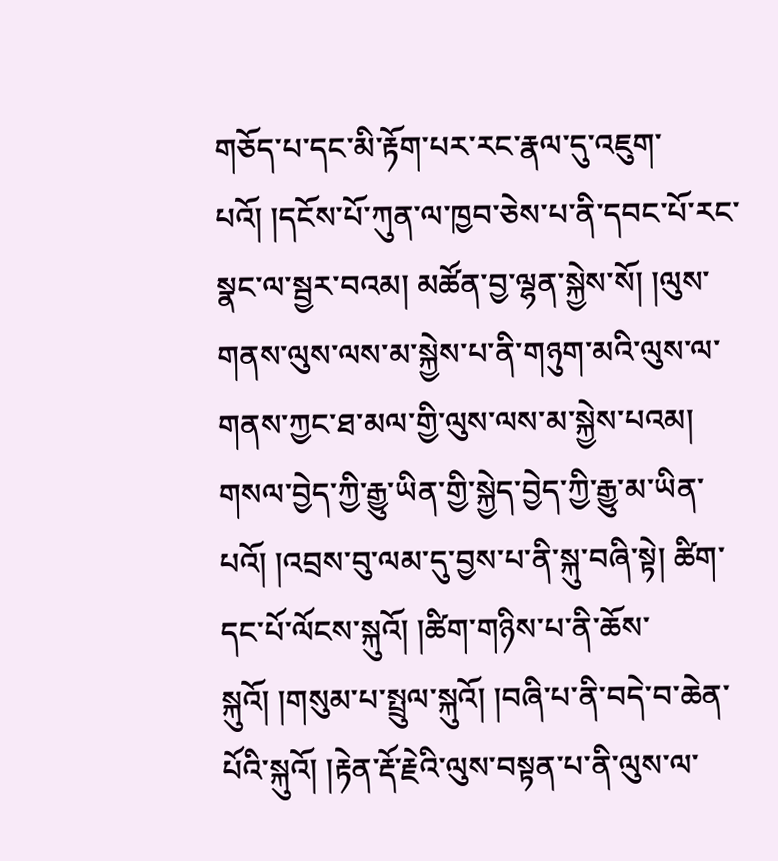གཅོད་པ་དང་མི་རྟོག་པར་རང་རྣལ་དུ་འཇུག་པའོ། །དངོས་པོ་ཀུན་ལ་ཁྱབ་ཅེས་པ་ནི་དབང་པོ་རང་སྣང་ལ་སྦྱར་བའམ། མཚོན་བྱ་ལྷན་སྐྱེས་སོ། །ལུས་གནས་ལུས་ལས་མ་སྐྱེས་པ་ནི་གཉུག་མའི་ལུས་ལ་གནས་ཀྱང་ཐ་མལ་གྱི་ལུས་ལས་མ་སྐྱེས་པའམ། གསལ་བྱེད་ཀྱི་རྒྱུ་ཡིན་གྱི་སྐྱེད་བྱེད་ཀྱི་རྒྱུ་མ་ཡིན་པའོ། །འབྲས་བུ་ལམ་དུ་བྱས་པ་ནི་སྐུ་བཞི་སྟེ། ཚིག་དང་པོ་ལོངས་སྐུའོ། །ཚིག་གཉིས་པ་ནི་ཆོས་སྐུའོ། །གསུམ་པ་སྤྲུལ་སྐུའོ། །བཞི་པ་ནི་བདེ་བ་ཆེན་པོའི་སྐུའོ། །རྟེན་རྡོ་རྗེའི་ལུས་བསྟན་པ་ནི་ལུས་ལ་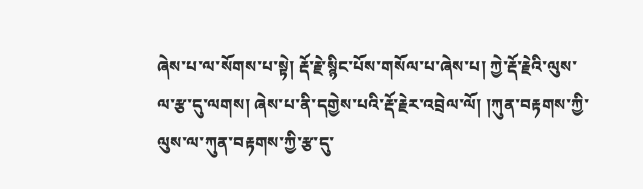ཞེས་པ་ལ་སོགས་པ་སྟེ། རྡོ་རྗེ་སྙིང་པོས་གསོལ་པ་ཞེས་པ། ཀྱེ་རྡོ་རྗེའི་ལུས་ལ་རྩ་དུ་ལགས། ཞེས་པ་ནི་དགྱེས་པའི་རྡོ་རྗེར་འབྲེལ་ལོ། །ཀུན་བརྟགས་ཀྱི་ལུས་ལ་ཀུན་བརྟགས་ཀྱི་རྩ་དུ་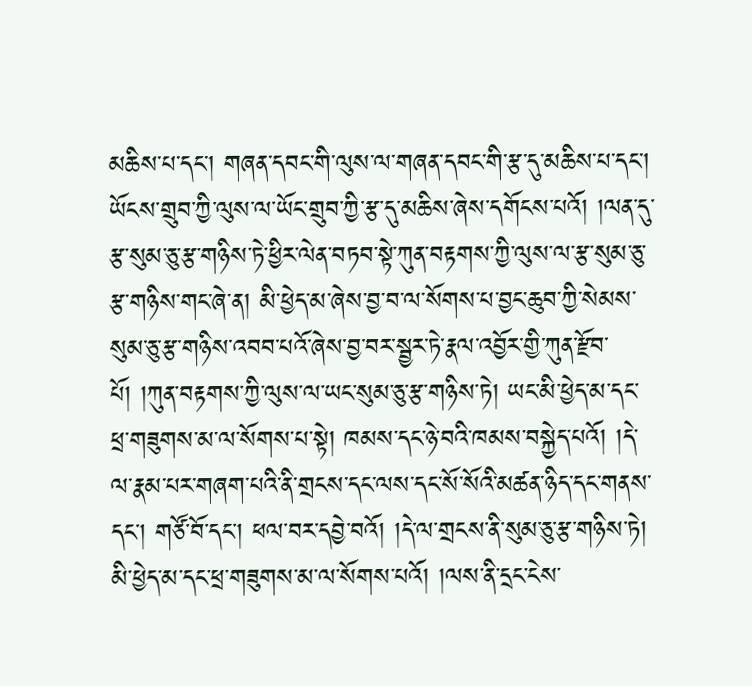མཆིས་པ་དང་། གཞན་དབང་གི་ལུས་ལ་གཞན་དབང་གི་རྩ་དུ་མཆིས་པ་དང་། ཡོངས་གྲུབ་ཀྱི་ལུས་ལ་ཡོང་གྲུབ་ཀྱི་རྩ་དུ་མཆིས་ཞེས་དགོངས་པའོ། །ལན་དུ་རྩ་སུམ་ཅུ་རྩ་གཉིས་ཏེ་ཕྱིར་ལེན་བཏབ་སྟེ་ཀུན་བརྟགས་ཀྱི་ལུས་ལ་རྩ་སུམ་ཅུ་རྩ་གཉིས་གང་ཞེ་ན། མི་ཕྱེད་མ་ཞེས་བྱ་བ་ལ་སོགས་པ་བྱང་ཆུབ་ཀྱི་སེམས་སུམ་ཅུ་རྩ་གཉིས་འབབ་པའོ་ཞེས་བྱ་བར་སྦྱར་ཏེ་རྣལ་འབྱོར་གྱི་ཀུན་རྫོབ་པོ། །ཀུན་བརྟགས་ཀྱི་ལུས་ལ་ཡང་སུམ་ཅུ་རྩ་གཉིས་ཏེ། ཡང་མི་ཕྱེད་མ་དང་ཕྲ་གཟུགས་མ་ལ་སོགས་པ་སྟེ། ཁམས་དང་ཉེ་བའི་ཁམས་བསྐྱེད་པའོ། །དེ་ལ་རྣམ་པར་གཞག་པའི་ནི་གྲངས་དང་ལས་དང་སོ་སོའི་མཚན་ཉིད་དང་གནས་དང་། གཙོ་བོ་དང་། ཕལ་བར་དབྱེ་བའོ། །དེ་ལ་གྲངས་ནི་སུམ་ཅུ་རྩ་གཉིས་ཏེ། མི་ཕྱེད་མ་དང་ཕྲ་གཟུགས་མ་ལ་སོགས་པའོ། །ལས་ནི་དྲང་ངེས་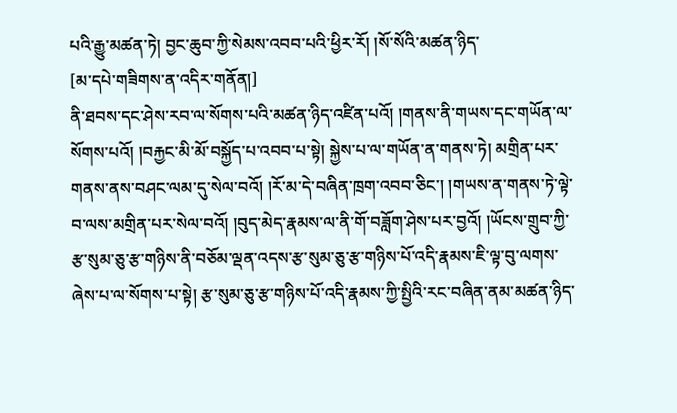པའི་རྒྱུ་མཚན་ཏེ། བྱང་ཆུབ་ཀྱི་སེམས་འབབ་པའི་ཕྱིར་རོ། །སོ་སོའི་མཚན་ཉིད་
[མ་དཔེ་གཟིགས་ན་འདིར་གནོན།]
ནི་ཐབས་དང་ཤེས་རབ་ལ་སོགས་པའི་མཚན་ཉིད་འཛིན་པའོ། །གནས་ནི་གཡས་དང་གཡོན་ལ་སོགས་པའོ། །བརྐྱང་མི་མོ་བསྐྱོད་པ་འབབ་པ་སྟེ། སྐྱེས་པ་ལ་གཡོན་ན་གནས་ཏེ། མགྲིན་པར་གནས་ནས་བཤང་ལམ་དུ་སེལ་བའོ། །རོ་མ་དེ་བཞིན་ཁྲག་འབབ་ཅིང་། །གཡས་ན་གནས་ཏེ་ལྟེ་བ་ལས་མགྲིན་པར་སེལ་བའོ། །བུད་མེད་རྣམས་ལ་ནི་གོ་བཟློག་ཤེས་པར་བྱའོ། །ཡོངས་གྲུབ་ཀྱི་རྩ་སུམ་ཅུ་རྩ་གཉིས་ནི་བཅོམ་ལྡན་འདས་རྩ་སུམ་ཅུ་རྩ་གཉིས་པོ་འདི་རྣམས་ཇི་ལྟ་བུ་ལགས་ཞེས་པ་ལ་སོགས་པ་སྟེ། རྩ་སུམ་ཅུ་རྩ་གཉིས་པོ་འདི་རྣམས་ཀྱི་སྤྱིའི་རང་བཞིན་ནམ་མཚན་ཉིད་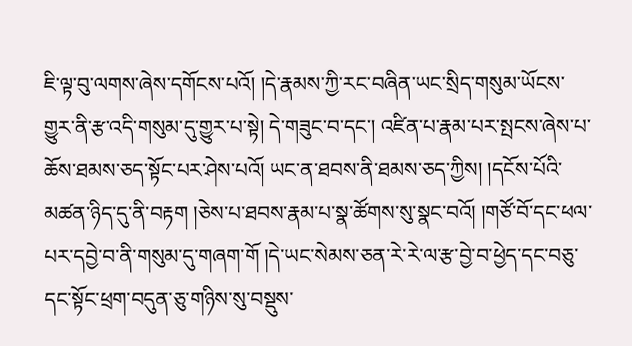ཇི་ལྟ་བུ་ལགས་ཞེས་དགོངས་པའོ། །དེ་རྣམས་ཀྱི་རང་བཞིན་ཡང་སྲིད་གསུམ་ཡོངས་གྱུར་ནི་རྩ་འདི་གསུམ་དུ་གྱུར་པ་སྟེ། དེ་གཟུང་བ་དང་། འཛིན་པ་རྣམ་པར་སྤངས་ཞེས་པ་ཆོས་ཐམས་ཅད་སྟོང་པར་ཤེས་པའོ། ཡང་ན་ཐབས་ནི་ཐམས་ཅད་ཀྱིས། །དངོས་པོའི་མཚན་ཉིད་དུ་ནི་བརྟག །ཅེས་པ་ཐབས་རྣམ་པ་སྣ་ཚོགས་སུ་སྣང་བའོ། །གཙོ་བོ་དང་ཕལ་པར་དབྱེ་བ་ནི་གསུམ་དུ་གཞག་གོ །དེ་ཡང་སེམས་ཅན་རེ་རེ་ལ་རྩ་བྱེ་བ་ཕྱེད་དང་བཅུ་དང་སྟོང་ཕྲག་བདུན་ཅུ་གཉིས་སུ་བསྡུས་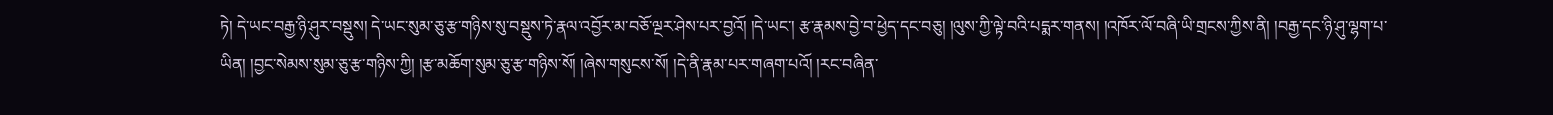ཏེ། དེ་ཡང་བརྒྱ་ཉི་ཤུར་བསྡུས། དེ་ཡང་སུམ་ཅུ་རྩ་གཉིས་སུ་བསྡུས་ཏེ་རྣལ་འབྱོར་མ་བཅོ་ལྔར་ཤེས་པར་བྱའོ། །དེ་ཡང་། རྩ་རྣམས་བྱེ་བ་ཕྱེད་དང་བཅུ། །ལུས་ཀྱི་ལྟེ་བའི་པདྨར་གནས། །འཁོར་ལོ་བཞི་ཡི་གྲངས་ཀྱིས་ནི། །བརྒྱ་དང་ཉི་ཤུ་ལྷག་པ་ཡིན། །བྱང་སེམས་སུམ་ཅུ་རྩ་གཉིས་ཀྱི། །རྩ་མཆོག་སུམ་ཅུ་རྩ་གཉིས་སོ། །ཞེས་གསུངས་སོ། །དེ་ནི་རྣམ་པར་གཞག་པའོ། །རང་བཞིན་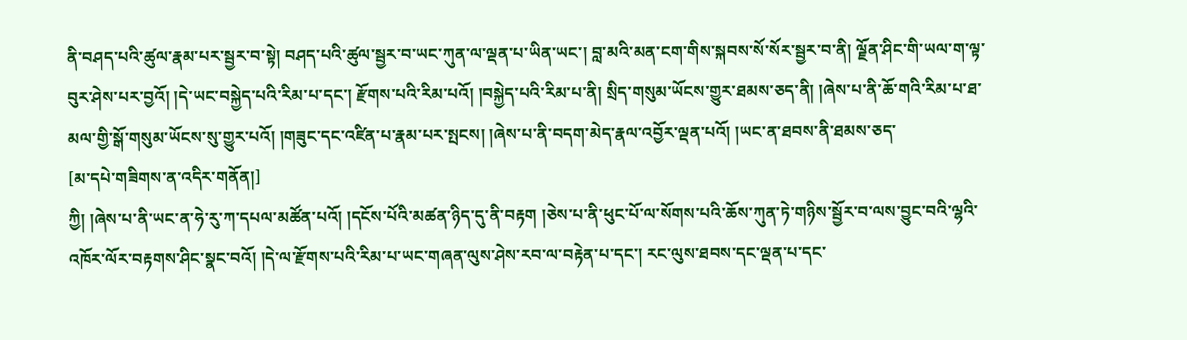ནི་བཤད་པའི་ཚུལ་རྣམ་པར་སྦྱར་བ་སྟེ། བཤད་པའི་ཚུལ་སྦྱར་བ་ཡང་ཀུན་ལ་ལྡན་པ་ཡིན་ཡང་། བླ་མའི་མན་ངག་གིས་སྐབས་སོ་སོར་སྦྱར་བ་ནི། ལྗོན་ཤིང་གི་ཡལ་ག་ལྟ་བུར་ཤེས་པར་བྱའོ། །དེ་ཡང་བསྐྱེད་པའི་རིམ་པ་དང་། རྫོགས་པའི་རིམ་པའོ། །བསྐྱེད་པའི་རིམ་པ་ནི། སྲིད་གསུམ་ཡོངས་གྱུར་ཐམས་ཅད་ནི། །ཞེས་པ་ནི་ཆོ་གའི་རིམ་པ་ཐ་མལ་གྱི་སྒོ་གསུམ་ཡོངས་སུ་གྱུར་པའོ། །གཟུང་དང་འཛིན་པ་རྣམ་པར་སྤངས། །ཞེས་པ་ནི་བདག་མེད་རྣལ་འབྱོར་ལྡན་པའོ། །ཡང་ན་ཐབས་ནི་ཐམས་ཅད་
[མ་དཔེ་གཟིགས་ན་འདིར་གནོན།]
ཀྱི། །ཞེས་པ་ནི་ཡང་ན་ཧེ་རུ་ཀ་དཔལ་མཚོན་པའོ། །དངོས་པོའི་མཚན་ཉིད་དུ་ནི་བརྟག །ཅེས་པ་ནི་ཕུང་པོ་ལ་སོགས་པའི་ཆོས་ཀུན་ཏེ་གཉིས་སྦྱོར་བ་ལས་བྱུང་བའི་ལྷའི་འཁོར་ལོར་བརྟགས་ཤིང་སྣང་བའོ། །དེ་ལ་རྫོགས་པའི་རིམ་པ་ཡང་གཞན་ལུས་ཤེས་རབ་ལ་བརྟེན་པ་དང་། རང་ལུས་ཐབས་དང་ལྡན་པ་དང་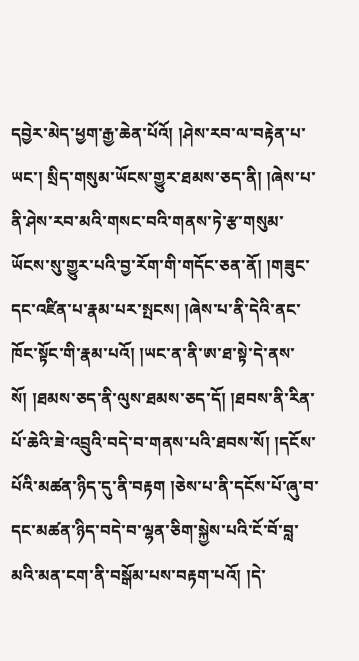དབྱེར་མེད་ཕྱག་རྒྱ་ཆེན་པོའོ། །ཤེས་རབ་ལ་བརྟེན་པ་ཡང་། སྲིད་གསུམ་ཡོངས་གྱུར་ཐམས་ཅད་ནི། །ཞེས་པ་ནི་ཤེས་རབ་མའི་གསང་བའི་གནས་ཏེ་རྩ་གསུམ་ཡོངས་སུ་གྱུར་པའི་བྱ་རོག་གི་གདོང་ཅན་ནོ། །གཟུང་དང་འཛིན་པ་རྣམ་པར་སྤངས། །ཞེས་པ་ནི་དེའི་ནང་ཁོང་སྟོང་གི་རྣམ་པའོ། །ཡང་ན་ནི་ཨ་ཐ་སྟེ་དེ་ནས་སོ། །ཐམས་ཅད་ནི་ལུས་ཐམས་ཅད་དོ། །ཐབས་ནི་རིན་པོ་ཆེའི་ཟེ་འབྲུའི་བདེ་བ་གནས་པའི་ཐབས་སོ། །དངོས་པོའི་མཚན་ཉིད་དུ་ནི་བརྟག །ཅེས་པ་ནི་དངོས་པོ་ཞུ་བ་དང་མཚན་ཉིད་བདེ་བ་ལྷན་ཅིག་སྐྱེས་པའི་ངོ་བོ་བླ་མའི་མན་ངག་ནི་བསྒོམ་པས་བརྟག་པའོ། །དེ་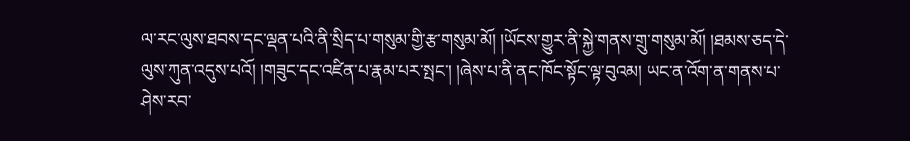ལ་རང་ལུས་ཐབས་དང་ལྡན་པའི་ནི་སྲིད་པ་གསུམ་གྱི་རྩ་གསུམ་མོ། །ཡོངས་གྱུར་ནི་སྐྱེ་གནས་གྲུ་གསུམ་མོ། །ཐམས་ཅད་དེ་ལུས་ཀུན་འདུས་པའོ། །གཟུང་དང་འཛིན་པ་རྣམ་པར་སྤང་། །ཞེས་པ་ནི་ནང་ཁོང་སྟོང་ལྟ་བུའམ། ཡང་ན་འོག་ན་གནས་པ་ཤེས་རབ་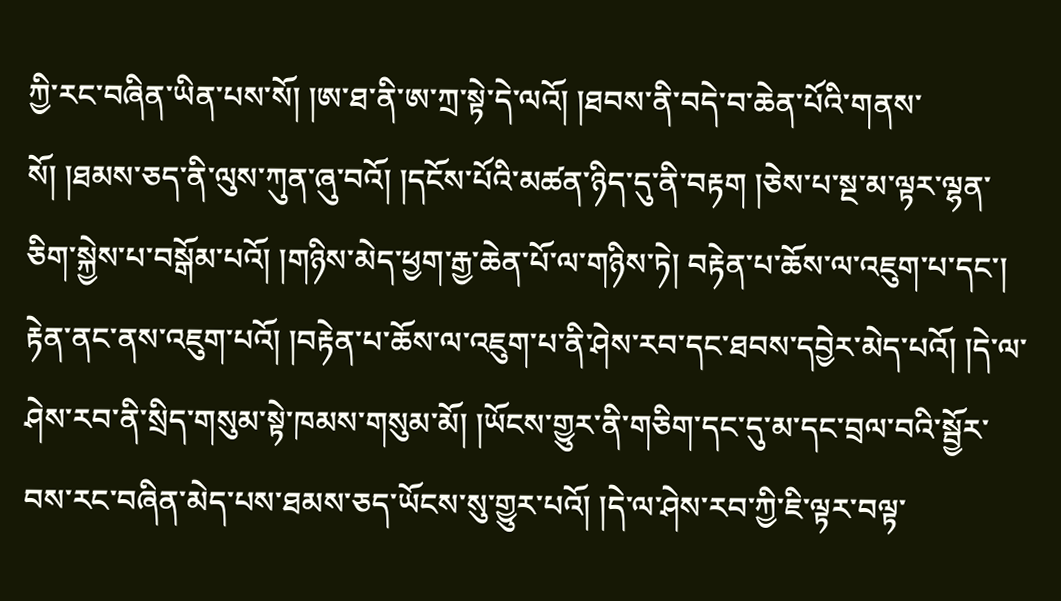ཀྱི་རང་བཞིན་ཡིན་པས་སོ། །ཨ་ཐ་ནི་ཨ་ཀྲ་སྟེ་དེ་ལའོ། །ཐབས་ནི་བདེ་བ་ཆེན་པོའི་གནས་སོ། །ཐམས་ཅད་ནི་ལུས་ཀུན་ཞུ་བའོ། །དངོས་པོའི་མཚན་ཉིད་དུ་ནི་བརྟག །ཅེས་པ་སྔ་མ་ལྟར་ལྷན་ཅིག་སྐྱེས་པ་བསྒོམ་པའོ། །གཉིས་མེད་ཕྱག་རྒྱ་ཆེན་པོ་ལ་གཉིས་ཏེ། བརྟེན་པ་ཆོས་ལ་འཇུག་པ་དང་། རྟེན་ནང་ནས་འཇུག་པའོ། །བརྟེན་པ་ཆོས་ལ་འཇུག་པ་ནི་ཤེས་རབ་དང་ཐབས་དབྱེར་མེད་པའོ། །དེ་ལ་ཤེས་རབ་ནི་སྲིད་གསུམ་སྟེ་ཁམས་གསུམ་མོ། །ཡོངས་གྱུར་ནི་གཅིག་དང་དུ་མ་དང་བྲལ་བའི་སྦྱོར་བས་རང་བཞིན་མེད་པས་ཐམས་ཅད་ཡོངས་སུ་གྱུར་པའོ། །དེ་ལ་ཤེས་རབ་ཀྱི་ཇི་ལྟར་བལྟ་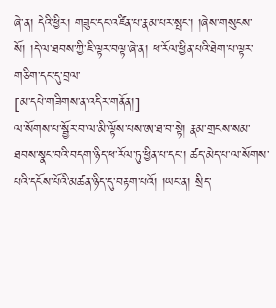ཞེ་ན། དེའི་ཕྱིར། གཟུང་དང་འཛིན་པ་རྣམ་པར་སྤང་། །ཞེས་གསུངས་སོ། །དེ་ལ་ཐབས་ཀྱི་ཇི་ལྟར་བལྟ་ཞེ་ན། ཕ་རོལ་ཕྱིན་པའི་ཐེག་པ་ལྟར་གཅིག་དང་དུ་བྲལ་
[མ་དཔེ་གཟིགས་ན་འདིར་གནོན།]
ལ་སོགས་པ་སྦྱོར་བ་ལ་མི་ལྟོས་པས་ཨ་ཐ་བ་སྟེ། རྣམ་གྲངས་སམ་ཐབས་སྣང་བའི་བདག་ཉིད་ཕ་རོལ་ཏུ་ཕྱིན་པ་དང་། ཚད་མེད་པ་ལ་སོགས་པའི་དངོས་པོའི་མཚན་ཉིད་དུ་བརྟག་པའོ། །ཡང་ན། སྲིད་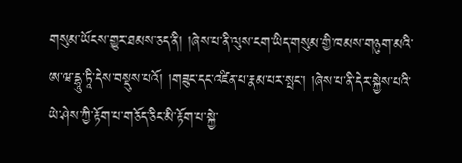གསུམ་ཡོངས་གྱུར་ཐམས་ཅད་ནི། །ཞེས་པ་ནི་ལུས་ངག་ཡིད་གསུམ་གྱི་ཁམས་གཉུག་མའི་ཨ་ཝ་དྷཱུ་ཏཱི་དེས་བསྡུས་པའོ། །གཟུང་དང་འཛིན་པ་རྣམ་པར་སྤང་། །ཞེས་པ་ནི་དེར་སྐྱེས་པའི་ཡེ་ཤེས་ཀྱི་རྟོག་པ་གཅོད་ཅིང་མི་རྟོག་པ་སྐྱེ་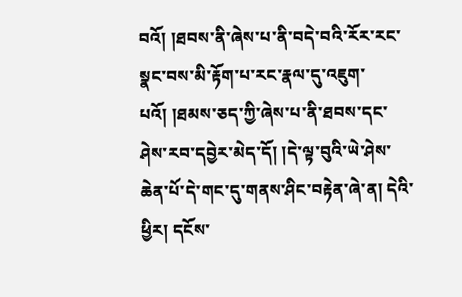བའོ། །ཐབས་ནི་ཞེས་པ་ནི་བདེ་བའི་རོར་རང་སྣང་བས་མི་རྟོག་པ་རང་རྣལ་དུ་འཇུག་པའོ། །ཐམས་ཅད་ཀྱི་ཞེས་པ་ནི་ཐབས་དང་ཤེས་རབ་དབྱེར་མེད་དོ། །དེ་ལྟ་བུའི་ཡེ་ཤེས་ཆེན་པོ་དེ་གང་དུ་གནས་ཤིང་བརྟེན་ཞེ་ན། དེའི་ཕྱིར། དངོས་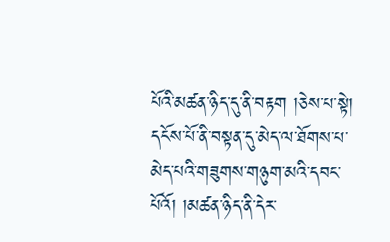པོའི་མཚན་ཉིད་དུ་ནི་བརྟག །ཅེས་པ་སྟེ། དངོས་པོ་ནི་བསྟན་དུ་མེད་ལ་ཐོགས་པ་མེད་པའི་གཟུགས་གཉུག་མའི་དབང་པོའོ། །མཚན་ཉིད་ནི་དེར་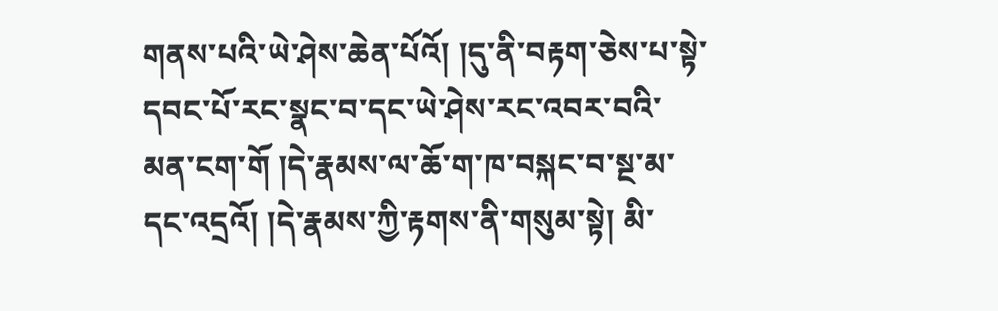གནས་པའི་ཡེ་ཤེས་ཆེན་པོའོ། །དུ་ནི་བརྟག་ཅེས་པ་སྟེ་དབང་པོ་རང་སྣང་བ་དང་ཡེ་ཤེས་རང་འབར་བའི་མན་ངག་གོ །དེ་རྣམས་ལ་ཆོ་ག་ཁ་བསྐང་བ་སྔ་མ་དང་འདྲའོ། །དེ་རྣམས་ཀྱི་རྟགས་ནི་གསུམ་སྟེ། མི་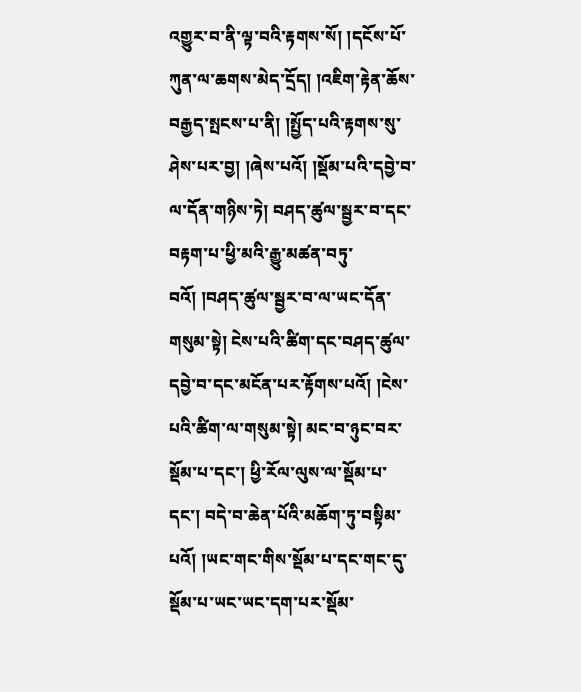འགྱུར་བ་ནི་ལྟ་བའི་རྟགས་སོ། །དངོས་པོ་ཀུན་ལ་ཆགས་མེད་དྲོད། །འཇིག་རྟེན་ཆོས་བརྒྱད་སྤངས་པ་ནི། །སྤྱོད་པའི་རྟགས་སུ་ཤེས་པར་བྱ། །ཞེས་པའོ། །སྡོམ་པའི་དབྱེ་བ་ལ་དོན་གཉིས་ཏེ། བཤད་ཚུལ་སྦྱར་བ་དང་བརྟག་པ་ཕྱི་མའི་རྒྱུ་མཚན་བཏུ་བའོ། །བཤད་ཚུལ་སྦྱར་བ་ལ་ཡང་དོན་གསུམ་སྟེ། ངེས་པའི་ཚིག་དང་བཤད་ཚུལ་དབྱེ་བ་དང་མངོན་པར་རྟོགས་པའོ། །ངེས་པའི་ཚིག་ལ་གསུམ་སྟེ། མང་བ་ཉུང་བར་སྡོམ་པ་དང་། ཕྱི་རོལ་ལུས་ལ་སྡོམ་པ་དང་། བདེ་བ་ཆེན་པོའི་མཆོག་ཏུ་བསྟིམ་པའོ། །ཡང་གང་གིས་སྡོམ་པ་དང་གང་དུ་སྡོམ་པ་ཡང་ཡང་དག་པར་སྡོམ་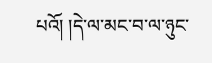པའོ། །དེ་ལ་མང་བ་ལ་ཉུང་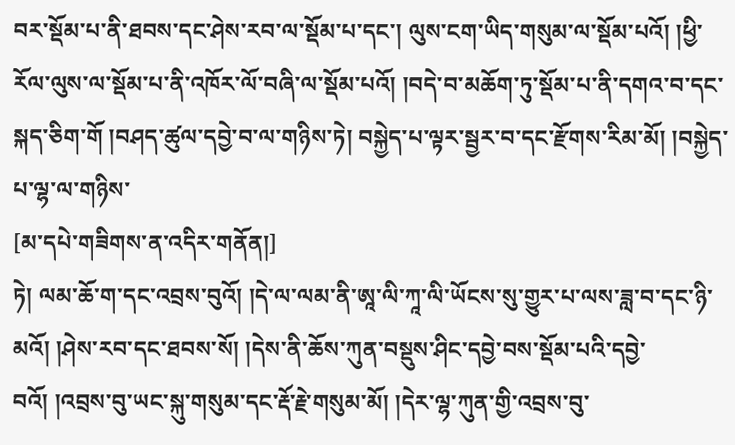བར་སྡོམ་པ་ནི་ཐབས་དང་ཤེས་རབ་ལ་སྡོམ་པ་དང་། ལུས་ངག་ཡིད་གསུམ་ལ་སྡོམ་པའོ། །ཕྱི་རོལ་ལུས་ལ་སྡོམ་པ་ནི་འཁོར་ལོ་བཞི་ལ་སྡོམ་པའོ། །བདེ་བ་མཆོག་ཏུ་སྡོམ་པ་ནི་དགའ་བ་དང་སྐད་ཅིག་གོ །བཤད་ཚུལ་དབྱེ་བ་ལ་གཉིས་ཏེ། བསྐྱེད་པ་ལྟར་སྦྱར་བ་དང་རྫོགས་རིམ་མོ། །བསྐྱེད་པ་ལྷ་ལ་གཉིས་
[མ་དཔེ་གཟིགས་ན་འདིར་གནོན།]
ཏེ། ལམ་ཆོ་ག་དང་འབྲས་བུའོ། །དེ་ལ་ལམ་ནི་ཨཱ་ལི་ཀཱ་ལི་ཡོངས་སུ་གྱུར་པ་ལས་ཟླ་བ་དང་ཉི་མའོ། །ཤེས་རབ་དང་ཐབས་སོ། །དེས་ནི་ཆོས་ཀུན་བསྡུས་ཤིང་དབྱེ་བས་སྡོམ་པའི་དབྱེ་བའོ། །འབྲས་བུ་ཡང་སྐུ་གསུམ་དང་རྡོ་རྗེ་གསུམ་མོ། །དེར་ལྷ་ཀུན་གྱི་འབྲས་བུ་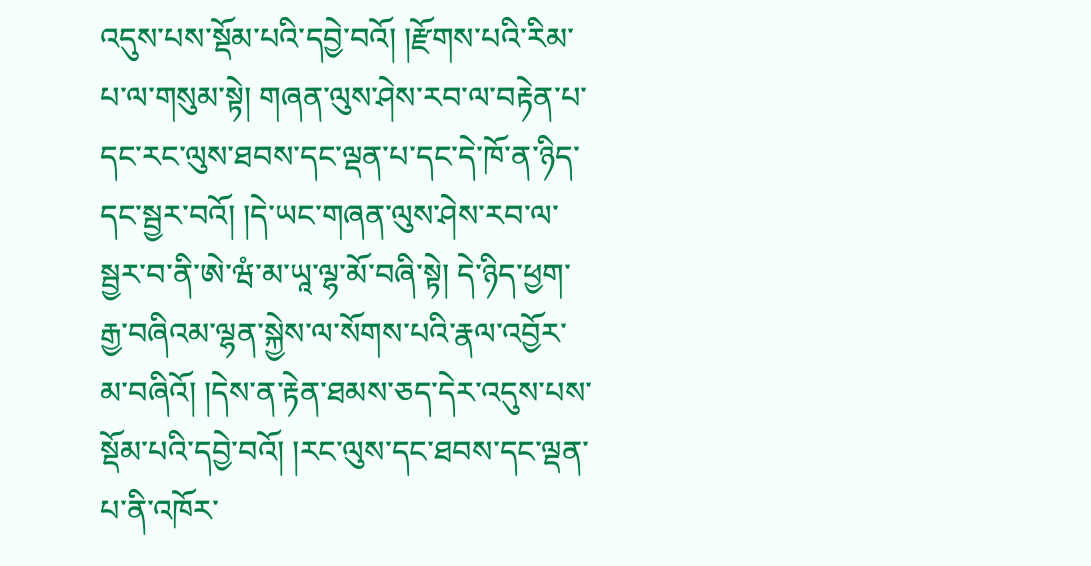འདུས་པས་སྡོམ་པའི་དབྱེ་བའོ། །རྫོགས་པའི་རིམ་པ་ལ་གསུམ་སྟེ། གཞན་ལུས་ཤེས་རབ་ལ་བརྟེན་པ་དང་རང་ལུས་ཐབས་དང་ལྡན་པ་དང་དེ་ཁོ་ན་ཉིད་དང་སྦྱར་བའོ། །དེ་ཡང་གཞན་ལུས་ཤེས་རབ་ལ་སྦྱར་བ་ནི་ཨེ་ཝཾ་མ་ཡཱ་ལྷ་མོ་བཞི་སྟེ། དེ་ཉིད་ཕྱག་རྒྱ་བཞིའམ་ལྷན་སྐྱེས་ལ་སོགས་པའི་རྣལ་འབྱོར་མ་བཞིའོ། །དེས་ན་རྟེན་ཐམས་ཅད་དེར་འདུས་པས་སྡོམ་པའི་དབྱེ་བའོ། །རང་ལུས་དང་ཐབས་དང་ལྡན་པ་ནི་འཁོར་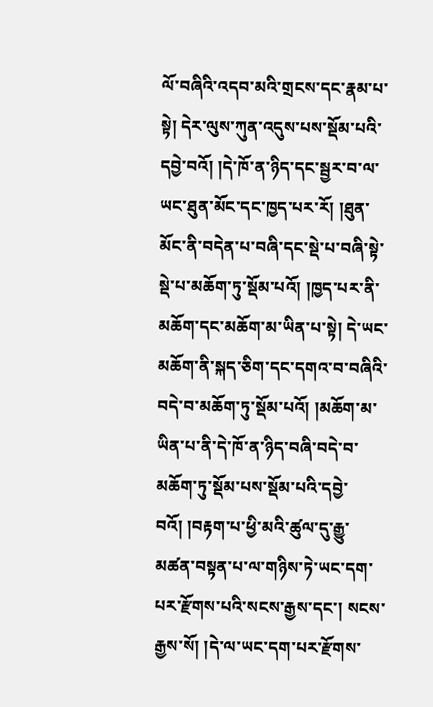ལོ་བཞིའི་འདབ་མའི་གྲངས་དང་རྣམ་པ་སྟེ། དེར་ལུས་ཀུན་འདུས་པས་སྡོམ་པའི་དབྱེ་བའོ། །དེ་ཁོ་ན་ཉིད་དང་སྦྱར་བ་ལ་ཡང་ཐུན་མོང་དང་ཁྱད་པར་རོ། །ཐུན་མོང་ནི་བདེན་པ་བཞི་དང་སྡེ་པ་བཞི་སྟེ་སྡེ་པ་མཆོག་ཏུ་སྡོམ་པའོ། །ཁྱད་པར་ནི་མཆོག་དང་མཆོག་མ་ཡིན་པ་སྟེ། དེ་ཡང་མཆོག་ནི་སྐད་ཅིག་དང་དགའ་བ་བཞིའི་བདེ་བ་མཆོག་ཏུ་སྡོམ་པའོ། །མཆོག་མ་ཡིན་པ་ནི་དེ་ཁོ་ན་ཉིད་བཞི་བདེ་བ་མཆོག་ཏུ་སྡོམ་པས་སྡོམ་པའི་དབྱེ་བའོ། །བརྟག་པ་ཕྱི་མའི་ཚུལ་དུ་རྒྱུ་མཚན་བསྟན་པ་ལ་གཉིས་ཏེ་ཡང་དག་པར་རྫོགས་པའི་སངས་རྒྱས་དང་། སངས་རྒྱས་སོ། །དེ་ལ་ཡང་དག་པར་རྫོགས་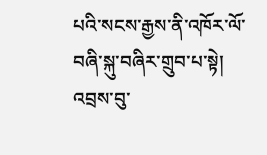པའི་སངས་རྒྱས་ནི་འཁོར་ལོ་བཞི་སྐུ་བཞིར་གྲུབ་པ་སྟེ། འབྲས་བུ་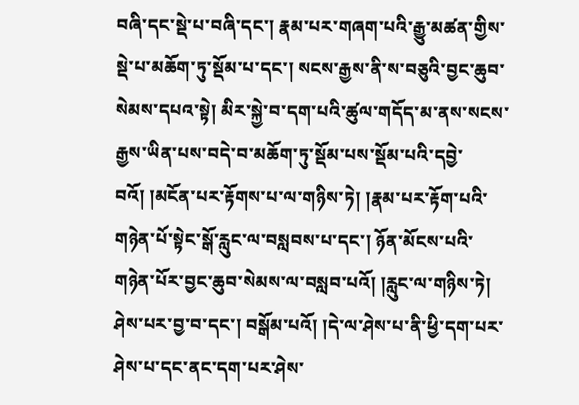བཞི་དང་སྡེ་པ་བཞི་དང་། རྣམ་པར་གཞག་པའི་རྒྱུ་མཚན་གྱིས་སྡེ་པ་མཆོག་ཏུ་སྡོམ་པ་དང་། སངས་རྒྱས་ནི་ས་བཅུའི་བྱང་ཆུབ་སེམས་དཔའ་སྟེ། མིར་སྐྱེ་བ་དག་པའི་ཚུལ་གདོད་མ་ནས་སངས་རྒྱས་ཡིན་པས་བདེ་བ་མཆོག་ཏུ་སྡོམ་པས་སྡོམ་པའི་དབྱེ་བའོ། །མངོན་པར་རྟོགས་པ་ལ་གཉིས་ཏེ། །རྣམ་པར་རྟོག་པའི་གཉེན་པོ་སྟེང་སྒོ་རླུང་ལ་བསླབས་པ་དང་། ཉོན་མོངས་པའི་གཉེན་པོར་བྱང་ཆུབ་སེམས་ལ་བསླབ་པའོ། །རླུང་ལ་གཉིས་ཏེ། ཤེས་པར་བྱ་བ་དང་། བསྒོམ་པའོ། །དེ་ལ་ཤེས་པ་ནི་ཕྱི་དག་པར་ཤེས་པ་དང་ནང་དག་པར་ཤེས་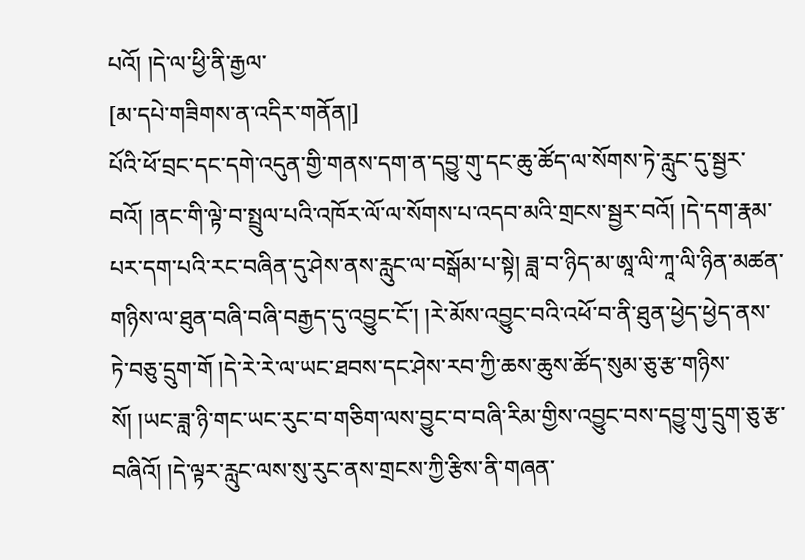པའོ། །དེ་ལ་ཕྱི་ནི་རྒྱལ་
[མ་དཔེ་གཟིགས་ན་འདིར་གནོན།]
པོའི་ཕོ་བྲང་དང་དགེ་འདུན་གྱི་གནས་དག་ན་དབྱུ་གུ་དང་ཆུ་ཚོད་ལ་སོགས་ཏེ་རླུང་དུ་སྦྱར་བའོ། །ནང་གི་ལྟེ་བ་སྤྲུལ་པའི་འཁོར་ལོ་ལ་སོགས་པ་འདབ་མའི་གྲངས་སྦྱར་བའོ། །དེ་དག་རྣམ་པར་དག་པའི་རང་བཞིན་དུ་ཤེས་ནས་རླུང་ལ་བསྒོམ་པ་སྟེ། ཟླ་བ་ཉིད་མ་ཨཱ་ལི་ཀཱ་ལི་ཉིན་མཚན་གཉིས་ལ་ཐུན་བཞི་བཞི་བརྒྱད་དུ་འབྱུང་ངོ་། །རེ་མོས་འབྱུང་བའི་འཕོ་བ་ནི་ཐུན་ཕྱེད་ཕྱེད་ནས་ཏེ་བཅུ་དྲུག་གོ །དེ་རེ་རེ་ལ་ཡང་ཐབས་དང་ཤེས་རབ་ཀྱི་ཆས་ཆུས་ཚོད་སུམ་ཅུ་རྩ་གཉིས་སོ། །ཡང་ཟླ་ཉི་གང་ཡང་རུང་བ་གཅིག་ལས་བྱུང་བ་བཞི་རིམ་གྱིས་འབྱུང་བས་དབྱུ་གུ་དྲུག་ཅུ་རྩ་བཞིའོ། །དེ་ལྟར་རླུང་ལས་སུ་རུང་ནས་གྲངས་ཀྱི་རྩིས་ནི་གཞན་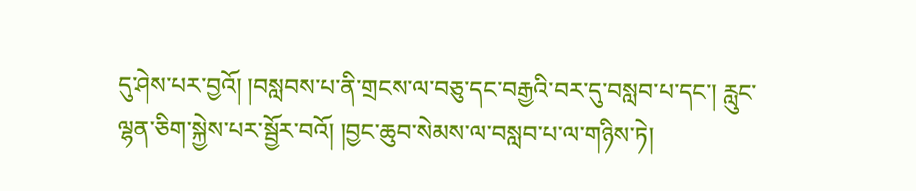དུ་ཤེས་པར་བྱའོ། །བསླབས་པ་ནི་གྲངས་ལ་བཅུ་དང་བརྒྱའི་བར་དུ་བསླབ་པ་དང་། རླུང་ལྷན་ཅིག་སྐྱེས་པར་སྦྱོར་བའོ། །བྱང་ཆུབ་སེམས་ལ་བསླབ་པ་ལ་གཉིས་ཏེ།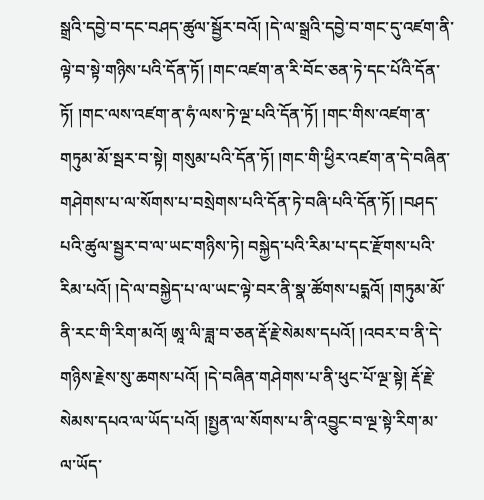སྒྲའི་དབྱེ་བ་དང་བཤད་ཚུལ་སྦྱོར་བའོ། །དེ་ལ་སྒྲའི་དབྱེ་བ་གང་དུ་འཛག་ནི་ལྟེ་བ་སྟེ་གཉིས་པའི་དོན་ཏོ། །གང་འཛག་ན་རི་བོང་ཅན་ཏེ་དང་པོའི་དོན་ཏོ། །གང་ལས་འཛག་ན་ཧཾ་ལས་ཏེ་ལྔ་པའི་དོན་ཏོ། །གང་གིས་འཛག་ན་གཏུམ་མོ་སྦར་བ་སྟེ། གསུམ་པའི་དོན་ཏོ། །གང་གི་ཕྱིར་འཛག་ན་དེ་བཞིན་གཤེགས་པ་ལ་སོགས་པ་བསྲེགས་པའི་དོན་ཏེ་བཞི་པའི་དོན་ཏོ། །བཤད་པའི་ཚུལ་སྦྱར་བ་ལ་ཡང་གཉིས་ཏེ། བསྐྱེད་པའི་རིམ་པ་དང་རྫོགས་པའི་རིམ་པའོ། །དེ་ལ་བསྐྱེད་པ་ལ་ཡང་ལྟེ་བར་ནི་སྣ་ཚོགས་པདྨའོ། །གཏུམ་མོ་ནི་རང་གི་རིག་མའོ། ཨཱ་ལི་ཟླ་བ་ཅན་རྡོ་རྗེ་སེམས་དཔའོ། །འབར་བ་ནི་དེ་གཉིས་རྗེས་སུ་ཆགས་པའོ། །དེ་བཞིན་གཤེགས་པ་ནི་ཕུང་པོ་ལྔ་སྟེ། རྡོ་རྗེ་སེམས་དཔའ་ལ་ཡོད་པའོ། །སྤྱན་ལ་སོགས་པ་ནི་འབྱུང་བ་ལྔ་སྟེ་རིག་མ་ལ་ཡོད་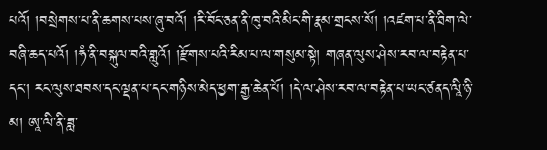པའོ། །བསྲེགས་པ་ནི་ཆགས་པས་ཞུ་བའོ། །རི་བོང་ཅན་ནི་ཁུ་བའི་མིང་གི་རྣམ་གྲངས་སོ། །འཛག་པ་ནི་ཐིག་ལེ་བཞི་ཆད་པའོ། །ཧཾ་ནི་བསྐུལ་བའི་གླུའོ། །རྫོགས་པའི་རིམ་པ་ལ་གསུམ་སྟེ། གཞན་ལུས་ཤེས་རབ་ལ་བརྟེན་པ་དང་། རང་ལུས་ཐབས་དང་ལྡན་པ་དང་གཉིས་མེད་ཕྱག་རྒྱ་ཆེན་པོ། །དེ་ལ་ཤེས་རབ་ལ་བརྟེན་པ་ཡང་ཙནད་ལཱི་ཉི་མ། ཨཱ་ལི་ནི་ཟླ་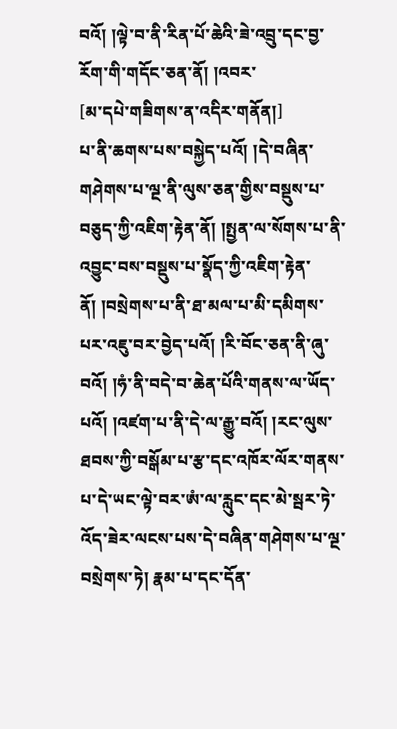བའོ། །ལྟེ་བ་ནི་རིན་པོ་ཆེའི་ཟེ་འབྲུ་དང་བྱ་རོག་གི་གདོང་ཅན་ནོ། །འབར་
[མ་དཔེ་གཟིགས་ན་འདིར་གནོན།]
པ་ནི་ཆགས་པས་བསྐྱེད་པའོ། །དེ་བཞིན་གཤེགས་པ་ལྔ་ནི་ལུས་ཅན་གྱིས་བསྡུས་པ་བཅུད་ཀྱི་འཇིག་རྟེན་ནོ། །སྤྱན་ལ་སོགས་པ་ནི་འབྱུང་བས་བསྡུས་པ་སྣོད་ཀྱི་འཇིག་རྟེན་ནོ། །བསྲེགས་པ་ནི་ཐ་མལ་པ་མི་དམིགས་པར་འཇུ་བར་བྱེད་པའོ། །རི་བོང་ཅན་ནི་ཞུ་བའོ། །ཧཾ་ནི་བདེ་བ་ཆེན་པོའི་གནས་ལ་ཡོད་པའོ། །འཛག་པ་ནི་དེ་ལ་རྒྱུ་བའོ། །རང་ལུས་ཐབས་ཀྱི་བསྒོམ་པ་རྩ་དང་འཁོར་ལོར་གནས་པ་དེ་ཡང་ལྟེ་བར་ཨཾ་ལ་རླུང་དང་མེ་སྦར་ཏེ་འོད་ཟེར་ལངས་པས་དེ་བཞིན་གཤེགས་པ་ལྔ་བསྲེགས་ཏེ། རྣམ་པ་དང་དོན་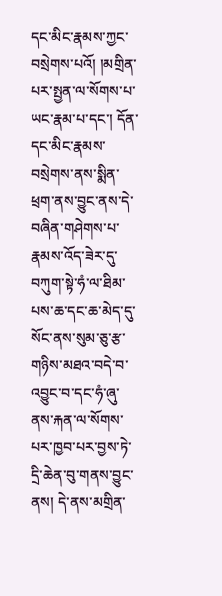དང་མིང་རྣམས་ཀྱང་བསྲེགས་པའོ། །མགྲིན་པར་སྤྱན་ལ་སོགས་པ་ཡང་རྣམ་པ་དང་། དོན་དང་མིང་རྣམས་བསྲེགས་ནས་སྨིན་ཕྲག་ནས་བྱུང་ནས་དེ་བཞིན་གཤེགས་པ་རྣམས་འོད་ཟེར་དུ་བཀུག་སྟེ་ཧཾ་ལ་ཐིམ་པས་ཆ་དང་ཆ་མེད་དུ་སོང་ནས་སུམ་ཅུ་རྩ་གཉིས་མཐའ་བདེ་བ་འབྱུང་བ་དང་ཧཾ་ཞུ་ནས་རྐན་ལ་སོགས་པར་ཁྱབ་པར་བྱས་ཏེ་དྲི་ཆེན་བུ་གནས་བྱུང་ནས། དེ་ནས་མགྲིན་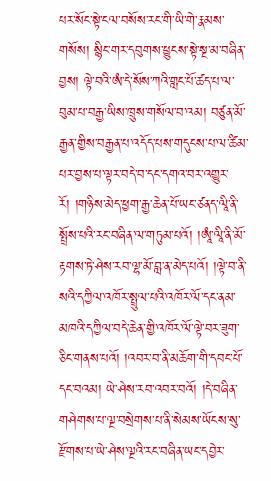པར་སོང་སྟེ་ངལ་བསོས་རང་གི་ཡི་གེ་རྣམས་གསོས། སྙིང་གར་དབུགས་ཕྱུངས་སྟེ་སྔ་མ་བཞིན་བྱས། ལྟེ་བའི་ཨཾ་དེ་སོས་ཀའི་གླང་པོ་ཚད་པ་ལ་བུམ་པ་བརྒྱ་ཡིས་ཁྲུས་གསོལ་བ་འམ། བཙུན་མོ་རྒྱན་གྱིས་བརྒྱན་པ་འདོད་པས་གདུངས་པ་ལ་ཚིམ་པར་བྱས་པ་ལྟར་བདེ་བ་དང་དགའ་བར་འགྱུར་རོ། །གཉིས་མེད་ཕྱག་རྒྱ་ཆེན་པོ་ཡང་ཙནད་ལཱི་ནི་སྤྲོས་པའི་རང་བཞིན་ལ་གཏུམ་པའོ། །ཨཱཾ་ལཱི་ནི་མོ་རྟགས་ཏེ་ཤེས་རབ་ལྷ་མོ་བླ་ན་མེད་པའོ། །ལྟེ་བ་ནི་སའི་དཀྱིལ་འཁོར་སྤྲུལ་པའི་འཁོར་ལོ་དང་ནམ་མཁའི་དཀྱིལ་བདེ་ཆེན་གྱི་འཁོར་ལོ་ལྟེ་བར་ཟུག་ཅིང་གནས་པའོ། །འབར་བ་ནི་མཆོག་གི་དབང་པོ་དང་བའམ། ཡེ་ཤེས་རབ་འབར་བའོ། །དེ་བཞིན་གཤེགས་པ་ལྔ་བསྲེགས་པ་ནི་སེམས་ཡོངས་སུ་རྫོགས་པ་ཡེ་ཤེས་ལྔའི་རང་བཞིན་ཡང་དབྱེར་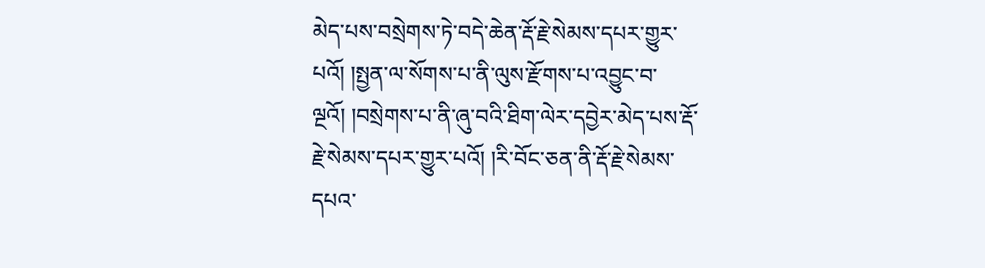མེད་པས་བསྲེགས་ཏེ་བདེ་ཆེན་རྡོ་རྗེ་སེམས་དཔར་གྱུར་པའོ། །སྤྱན་ལ་སོགས་པ་ནི་ལུས་རྫོགས་པ་འབྱུང་བ་ལྔའོ། །བསྲེགས་པ་ནི་ཞུ་བའི་ཐིག་ལེར་དབྱེར་མེད་པས་རྡོ་རྗེ་སེམས་དཔར་གྱུར་པའོ། །རི་བོང་ཅན་ནི་རྡོ་རྗེ་སེམས་དཔའ་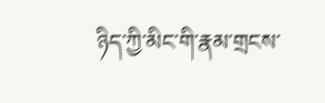ཉིད་ཀྱི་མིང་གི་རྣམ་གྲངས་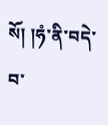སོ། །ཧཾ་ནི་བདེ་བ་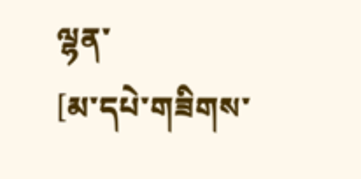ལྷན་
[མ་དཔེ་གཟིགས་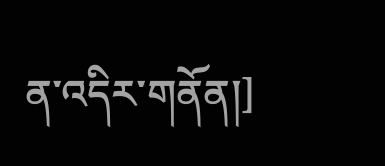ན་འདིར་གནོན།]